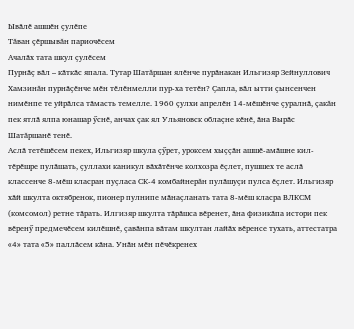Ывӑлӗ ашшӗн ҫулӗпе
Тăван çӗршывăн париочӗсем
Ачалӑх тата шкул ҫулӗсем
Пурнӑҫ вӑл – кӑткӑс япала. Тутар Шатăршан ялӗнче пурӑнакан Ильгизяр Зейнуллович Хамзинăн пурнӑҫӗнче мӗн тӗлӗнмелли пур-ха тетӗн? Ҫапла, вӑл ытти ҫынсенчен нимӗнпе те уйрӑлса тӑмасть темелле. 1960 çулхи апрелӗн 14-мӗшӗнче ҫуралнӑ, çакăн пек ятлӑ ялпа юнашар ӳснӗ, анчах çак ял Ульяновск облаҫне кӗнӗ, ӑна Вырӑс Шатăршанӗ тенӗ.
Аслӑ тетӗшӗсем пекех, Ильгизяр шкула ҫӳрет, уроксем хыҫҫӑн ашшӗ-амӑшне кил-тӗрӗшре пулӑшать, ҫуллахи каникул вӑхӑтӗнче колхозра ӗҫлет, пушшех те аслӑ классенче 8-мӗш класран пуҫласа СК-4 комбайнерăн пулӑшуҫи пулса ӗҫлет. Ильгизяр хӑй шкулта октябренок, пионер пулнипе мӑнаҫланать тата 8-мӗш класра ВЛКСМ (комсомол) ретне тӑрать. Илгизяр шкулта тӑрӑшса вӗренет, ӑна физикӑпа истори пек вӗренӳ предмечӗсем килӗшнӗ, ҫавӑнпа вӑтам шкултан лайӑх вӗренсе тухать, аттестатра «4» тата «5» паллӑсем кӑна. Унӑн мӗн пӗчӗкренех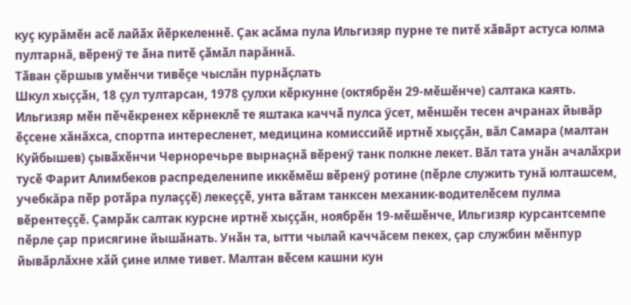куç курăмӗн асӗ лайӑх йӗркеленнӗ. Ҫак асӑма пула Ильгизяр пурне те питӗ хӑвӑрт астуса юлма пултарнă, вӗренӳ те ӑна питӗ ҫӑмӑл парăннă.
Тӑван ҫӗршыв умӗнчи тивӗҫе чыслăн пурнӑҫлать
Шкул хыҫҫӑн, 18 ҫул тултарсан, 1978 ҫулхи кӗркунне (октябрӗн 29-мӗшӗнче) салтака каять. Ильгизяр мӗн пӗчӗкренех кӗрнеклӗ те яштака каччӑ пулса ӳсет, мӗншӗн тесен ачранах йывăр ӗçсене хăнăхса, спортпа интересленет, медицина комиссийӗ иртнӗ хыҫҫӑн, вăл Самара (малтан Куйбышев) ҫывӑхӗнчи Черноречьре вырнаҫнӑ вӗренӳ танк полкне лекет. Вӑл тата унӑн ачалӑхри тусӗ Фарит Алимбеков распределенипе иккӗмӗш вӗренӳ ротине (пӗрле служить тунă юлташсем, учебкăра пӗр ротӑра пулаççӗ) лекеççӗ, унта вӑтам танксен механик-водителӗсем пулма вӗрентеççӗ. Ҫамрӑк салтак курсне иртнӗ хыҫҫӑн, ноябрӗн 19-мӗшӗнче, Ильгизяр курсантсемпе пӗрле ҫар присягине йышӑнать. Унӑн та, ытти чылай каччăсем пекех, ҫар службин мӗнпур йывӑрлӑхне хӑй ҫине илме тивет. Малтан вӗсем кашни кун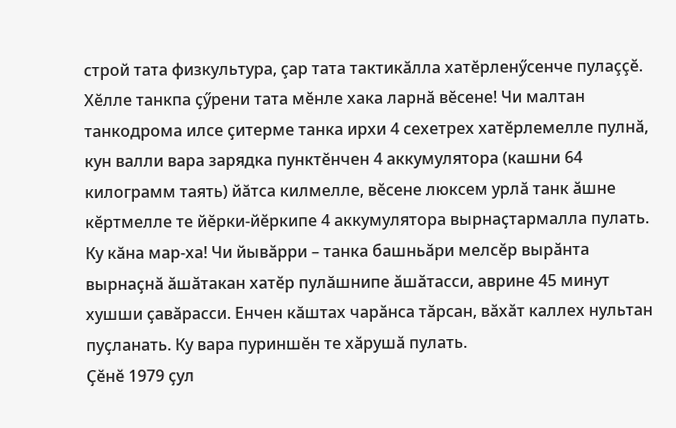строй тата физкультура, çар тата тактикӑлла хатӗрленӳсенче пулаççӗ. Хӗлле танкпа ҫӳрени тата мӗнле хака ларнӑ вӗсене! Чи малтан танкодрома илсе ҫитерме танка ирхи 4 сехетрех хатӗрлемелле пулнӑ, кун валли вара зарядка пунктӗнчен 4 аккумулятора (кашни 64 килограмм таять) йăтса килмелле, вӗсене люксем урлӑ танк ӑшне кӗртмелле те йӗрки-йӗркипе 4 аккумулятора вырнаҫтармалла пулать. Ку кăна мар-ха! Чи йывӑрри – танка башньӑри мелсӗр вырӑнта вырнаҫнӑ ӑшӑтакан хатӗр пулăшнипе ӑшӑтасси, аврине 45 минут хушши ҫавӑрасси. Енчен кăштах чарӑнса тӑрсан, вӑхӑт каллех нультан пуҫланать. Ку вара пуриншӗн те хӑрушӑ пулать.
Ҫӗнӗ 1979 ҫул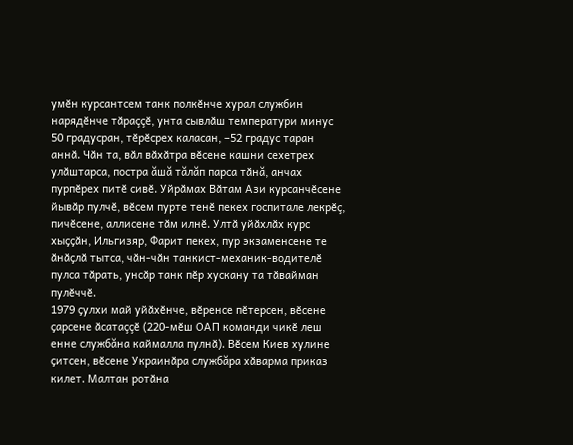умӗн курсантсем танк полкӗнче хурал службин нарядӗнче тӑраççӗ, унта сывлӑш температури минус 50 градусран, тӗрӗсрех каласан, –52 градус таран аннӑ. Чӑн та, вӑл вӑхӑтра вӗсене кашни сехетрех улӑштарса, постра ăшă тăлăп парса тӑнă, анчах пурпӗрех питӗ сивӗ. Уйрӑмах Вӑтам Ази курсанчӗсене йывӑр пулчӗ, вӗсем пурте тенӗ пекех госпитале лекрӗç, пичӗсене, аллисене тӑм илнӗ. Ултӑ уйӑхлӑх курс хыҫҫӑн, Ильгизяр, Фарит пекех, пур экзаменсене те ӑнӑҫлӑ тытса, чӑн-чӑн танкист-механик-водителӗ пулса тӑрать, унсӑр танк пӗр хускану та тӑвайман пулӗччӗ.
1979 ҫулхи май уйӑхӗнче, вӗренсе пӗтерсен, вӗсене ҫарсене ӑсатаççӗ (220-мӗш ОАП команди чикӗ леш енне службăна каймалла пулнӑ). Вӗсем Киев хулине ҫитсен, вӗсене Украинӑра службăра хӑварма приказ килет. Малтан ротӑна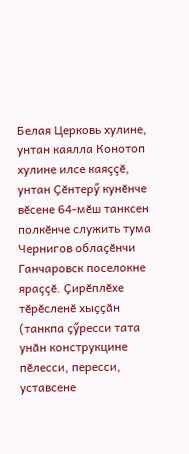Белая Церковь хулине, унтан каялла Конотоп хулине илсе каяççӗ, унтан Ҫӗнтерӳ кунӗнче вӗсене 64-мӗш танксен полкӗнче служить тума Чернигов облаҫӗнчи Ганчаровск поселокне яраççӗ. Ҫирӗплӗхе тӗрӗсленӗ хыҫҫӑн (танкпа ҫӳресси тата унӑн конструкцине пӗлесси, пересси, уставсене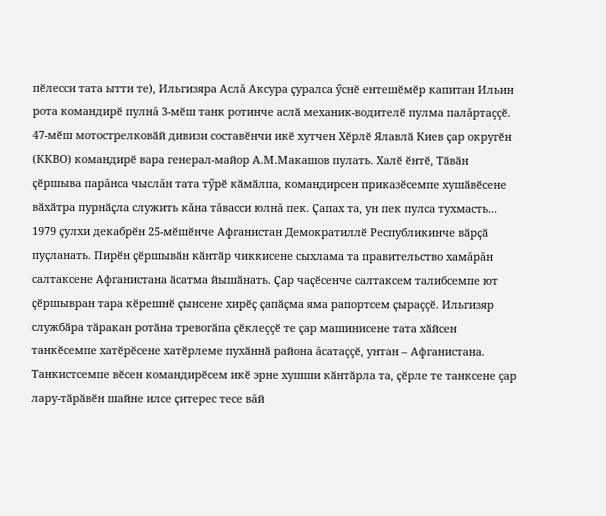пӗлесси тата ытти те), Ильгизяра Аслă Аксура ҫуралса ӳснӗ ентешӗмӗр капитан Ильин рота командирӗ пулнă 3-мӗш танк ротинче аслӑ механик-водителӗ пулма палăртаççӗ. 47-мӗш мотострелковӑй дивизи составӗнчи икӗ хутчен Хӗрлӗ Ялавлӑ Киев ҫар округӗн (ККВО) командирӗ вара генерал-майор А.М.Макашов пулать. Халӗ ӗнтӗ, Тӑвӑн ҫӗршыва парăнса чыслăн тата тӳрӗ кӑмӑлпа, командирсен приказӗсемпе хушӑвӗсене вӑхӑтра пурнӑҫла служить кăна тăвасси юлнă пек. Ҫапах та, ун пек пулса тухмасть...
1979 ҫулхи декабрӗн 25-мӗшӗнче Афганистан Демократиллӗ Республикинче вӑрҫӑ пуҫланать. Пирӗн ҫӗршывӑн кӑнтӑр чиккисене сыхлама та правительство хамăрăн салтаксене Афганистана ӑсатма йышӑнать. Ҫар чаҫӗсенче салтаксем талибсемпе ют ҫӗршывран тара кӗрешнӗ ҫынсене хирӗҫ ҫапӑҫма яма рапортсем ҫыраççӗ. Ильгизяр службӑра тӑракан ротӑна тревогӑпа ҫӗклеççӗ те ҫар машинисене тата хӑйсен танкӗсемпе хатӗрӗсене хатӗрлеме пухӑннӑ района ăсатаççӗ, унтан – Афганистана. Танкистсемпе вӗсен командирӗсем икӗ эрне хушши кӑнтӑрла та, ҫӗрле те танксене çар лару-тӑрӑвӗн шайне илсе ҫитерес тесе вăй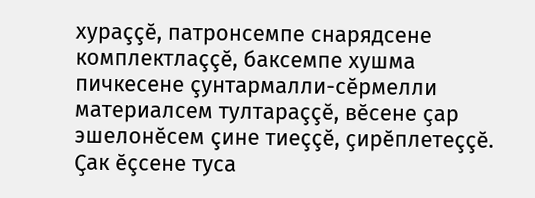хураççӗ, патронсемпе снарядсене комплектлаççӗ, баксемпе хушма пичкесене çунтармалли-сӗрмелли материалсем тултараççӗ, вӗсене ҫар эшелонӗсем çине тиеççӗ, ҫирӗплетеççӗ. Ҫак ӗçсене туса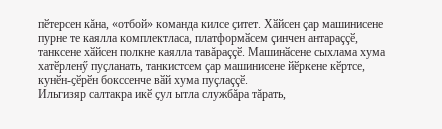пӗтерсен кăна, «отбой» команда килсе ҫитет. Хӑйсен çар машинисене пурне те каялла комплектласа, платформӑсем çинчен антараççӗ, танксене хӑйсен полкне каялла тавăраççӗ. Машинӑсене сыхлама хума хатӗрленӳ пуҫланать, танкистсем çар машинисене йӗркене кӗртсе, кунӗн-ҫӗрӗн бокссенче вӑй хума пуçлаççӗ.
Ильгизяр салтакра икӗ ҫул ытла службăра тăрать,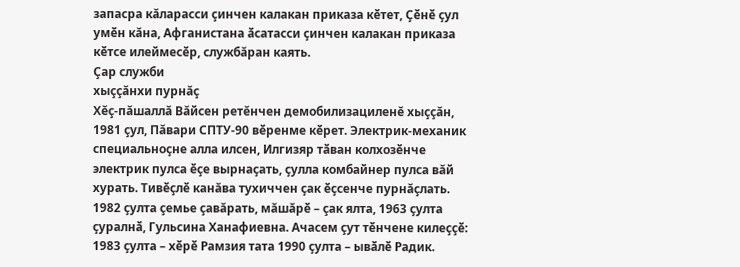запасра кăларасси çинчен калакан приказа кӗтет, Ҫӗнӗ ҫул умӗн кăна, Афганистана ӑсатасси ҫинчен калакан приказа кӗтсе илеймесӗр, службăран каять.
Çар служби
хыççăнхи пурнăç
Хĕç-пăшаллă Вăйсен ретĕнчен демобилизациленĕ хыççăн, 1981 çул, Пăвари СПТУ-90 вӗренме кӗрет. Электрик-механик специальноҫне алла илсен, Илгизяр тӑван колхозӗнче электрик пулса ӗçе вырнаҫать, ҫулла комбайнер пулса вăй хурать. Тивӗçлӗ канăва тухиччен ҫак ӗҫсенче пурнăçлать.
1982 ҫулта çемье çавăрать, мăшăрӗ – çак ялта, 1963 ҫулта ҫуралнӑ, Гульсина Ханафиевна. Ачасем çут тӗнчене килеççӗ: 1983 ҫулта – хӗрӗ Рамзия тата 1990 ҫулта – ывӑлӗ Радик.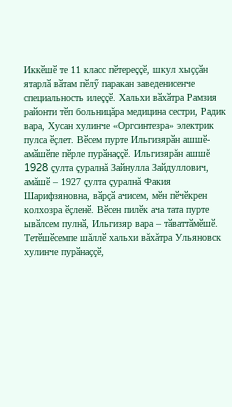Иккӗшӗ те 11 класс пӗтереççӗ, шкул хыҫҫӑн ятарлӑ вӑтам пӗлӳ паракан заведенисенче специальность илеççӗ. Хальхи вӑхӑтра Рамзия районти тӗп больницăра медицина сестри, Радик вара, Хусан хулинче «Оргсинтезра» электрик пулса ӗҫлет. Вӗсем пурте Ильгизярӑн ашшӗ-амӑшӗпе пӗрле пурӑнаççӗ. Ильгизярăн ашшĕ 1928 çулта çуралнă Зайнулла Зайдуллович, амăшӗ – 1927 çулта çуралнă Факия Шарифзяновна, вӑрҫӑ ачисем, мӗн пӗчӗкрен колхозра ӗҫленӗ. Вӗсен пилӗк ача тата пурте ывӑлсем пулнӑ, Ильгизяр вара – тӑваттӑмӗшӗ. Тетӗшӗсемпе шăллӗ хальхи вăхăтра Ульяновск хулинче пурӑнаҫҫӗ,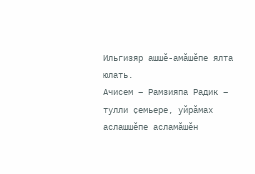Ильгизяр ашшӗ-амӑшӗпе ялта юлать.
Ачисем – Рамзияпа Радик – тулли ҫемьере, уйрӑмах аслашшӗпе асламăшӗн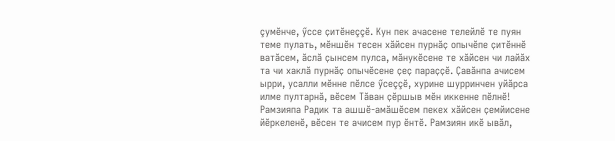çумӗнче, ӳссе ҫитӗнеççӗ. Кун пек ачасене телейлӗ те пуян теме пулать, мӗншӗн тесен хӑйсен пурнӑҫ опычӗпе ҫитӗннӗ ватӑсем, ӑслӑ ҫынсем пулса, мӑнукӗсене те хӑйсен чи лайӑх та чи хаклӑ пурнӑҫ опычӗсене ҫеҫ параҫҫӗ. Ҫавӑнпа ачисем ырри, усалли мӗнне пӗлсе ӳсеççӗ, хурине шурринчен уйӑрса илме пултарнă, вӗсем Тӑван ҫӗршыв мӗн иккенне пӗлнӗ!
Рамзияпа Радик та ашшӗ-амӑшӗсем пекех хӑйсен ҫемйисене йӗркеленӗ, вӗсен те ачисем пур ӗнтӗ. Рамзиян икӗ ывӑл,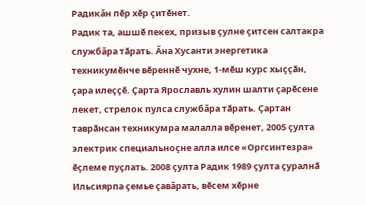Радикăн пӗр хӗр ҫитӗнет.
Радик та, ашшӗ пекех, призыв ҫулне ҫитсен салтакра службăра тӑрать. Ӑна Хусанти энергетика техникумӗнче вӗреннӗ чухне, 1-мӗш курс хыҫҫӑн, ҫара илеççӗ. Çарта Ярославль хулин шалти ҫарӗсене лекет, стрелок пулса службăра тӑрать. Ҫартан таврӑнсан техникумра малалла вӗренет, 2005 ҫулта электрик специальноҫне алла илсе «Оргсинтезра» ӗҫлеме пуçлать. 2008 ҫулта Радик 1989 ҫулта çуралнӑ Ильсиярпа çемье çавăрать, вӗсем хӗрне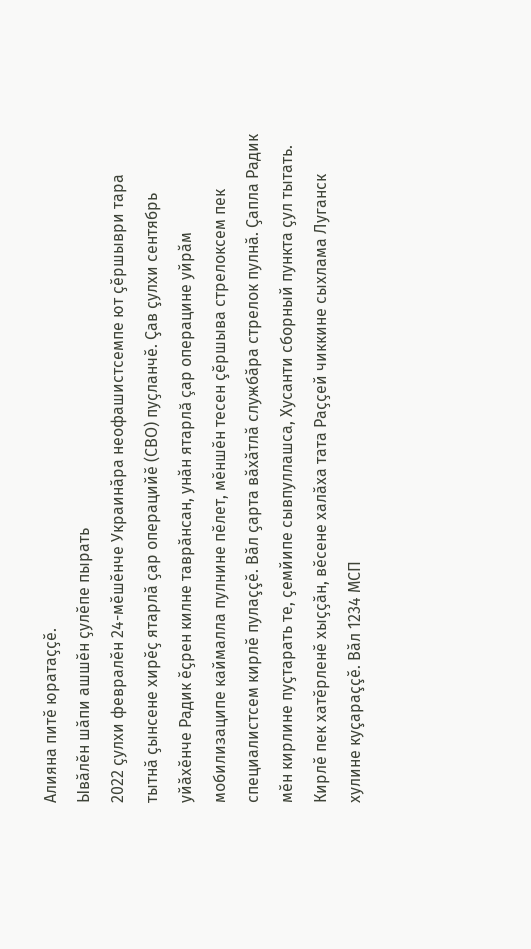Алияна питӗ юратаҫҫӗ.
Ывӑлӗн шӑпи ашшӗн ҫулӗпе пырать
2022 ҫулхи февралӗн 24-мӗшӗнче Украинӑра неофашистсемпе ют ҫӗршыври тара тытнӑ ҫынсене хирӗҫ ятарлӑ ҫар операцийӗ (СВО) пуҫланчӗ. Çав çулхи сентябрь уйӑхӗнче Радик ӗҫрен килне таврӑнсан, унăн ятарлă çар операцине уйрăм мобилизаципе каймалла пулнине пӗлет, мӗншӗн тесен çӗршыва стрелоксем пек специалистсем кирлӗ пулаççӗ. Вӑл ҫарта вăхăтлă службӑра стрелок пулнӑ. Ҫапла Радик мӗн кирлине пуҫтарать те, ҫемйипе сывпуллашса, Хусанти сборный пункта ҫул тытать. Кирлӗ пек хатӗрленӗ хыҫҫӑн, вӗсене халӑха тата Раҫҫей чиккине сыхлама Луганск хулине куçараççӗ. Вӑл 1234 МСП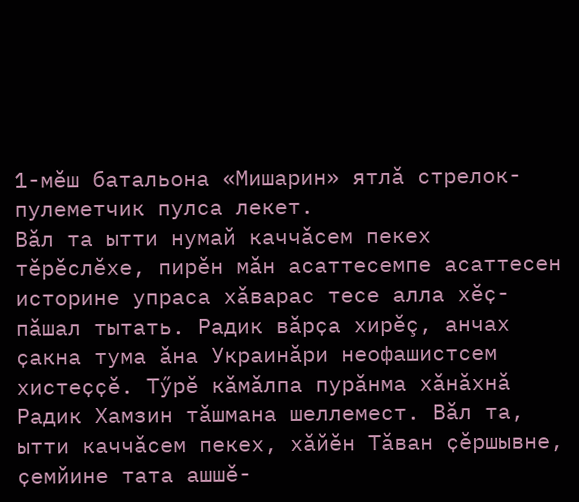1-мӗш батальона «Мишарин» ятлӑ стрелок-пулеметчик пулса лекет.
Вӑл та ытти нумай каччăсем пекех тӗрӗслӗхе, пирӗн мӑн асаттесемпе асаттесен историне упраса хӑварас тесе алла хӗҫ-пӑшал тытать. Радик вӑрҫа хирӗç, анчах ҫакна тума ӑна Украинӑри неофашистсем хистеҫҫӗ. Тӳрӗ кӑмӑлпа пурӑнма хӑнӑхнӑ Радик Хамзин тӑшмана шеллемест. Вӑл та, ытти каччӑсем пекех, хӑйӗн Тӑван ҫӗршывне, ҫемйине тата ашшӗ-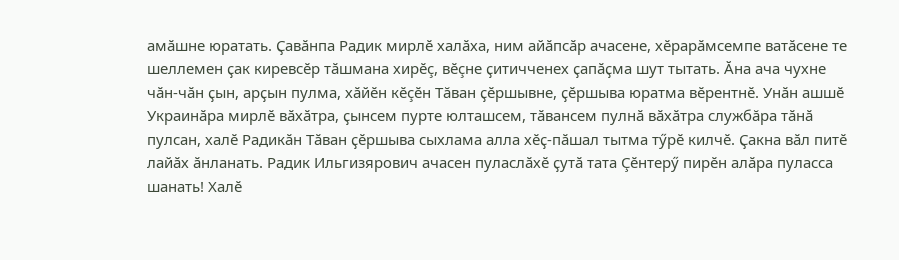амӑшне юратать. Ҫавӑнпа Радик мирлӗ халӑха, ним айӑпсӑр ачасене, хӗрарӑмсемпе ватӑсене те шеллемен ҫак киревсӗр тӑшмана хирӗç, вӗçне ҫитичченех ҫапӑҫма шут тытать. Ӑна ача чухне чӑн-чӑн ҫын, арҫын пулма, хӑйӗн кӗçӗн Тăван ҫӗршывне, ҫӗршыва юратма вӗрентнӗ. Унӑн ашшӗ Украинӑра мирлӗ вӑхӑтра, ҫынсем пурте юлташсем, тӑвансем пулнӑ вӑхӑтра службăра тӑнӑ пулсан, халӗ Радикӑн Тӑван ҫӗршыва сыхлама алла хӗҫ-пӑшал тытма тӳрӗ килчӗ. Ҫакна вӑл питӗ лайӑх ӑнланать. Радик Ильгизярович ачасен пуласлӑхӗ ҫутӑ тата Çӗнтерӳ пирӗн алӑра пуласса шанать! Халӗ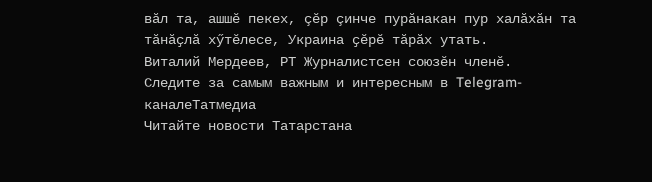вӑл та, ашшӗ пекех, çӗр çинче пурăнакан пур халӑхӑн та тӑнӑҫлӑ хӳтӗлесе, Украина ҫӗрӗ тӑрӑх утать.
Виталий Мердеев, РТ Журналистсен союзӗн членӗ.
Следите за самым важным и интересным в Telegram-каналеТатмедиа
Читайте новости Татарстана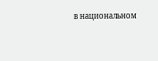в национальном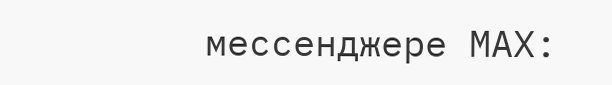мессенджере MАХ: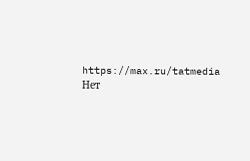https://max.ru/tatmedia
Нет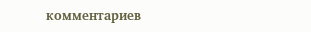комментариев